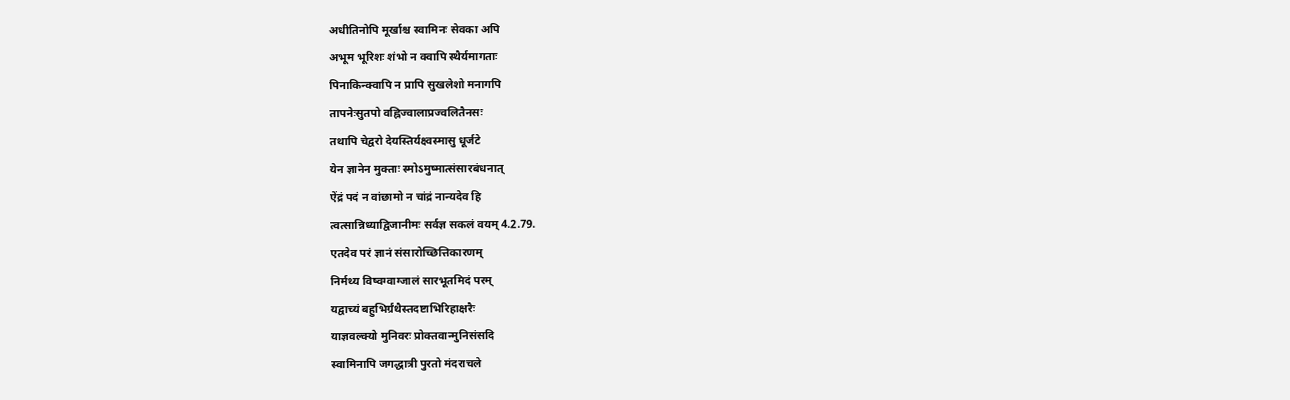अधीतिनोपि मूर्खाश्च स्वामिनः सेवका अपि
अभूम भूरिशः शंभो न क्वापि स्थैर्यमागताः
पिनाकिन्क्वापि न प्रापि सुखलेशो मनागपि
तापनेःसुतपो वह्निज्वालाप्रज्वलितैनसः
तथापि चेद्वरो देयस्तिर्यक्ष्वस्मासु धूर्जटे
येन ज्ञानेन मुक्ताः स्मोऽमुष्मात्संसारबंधनात्
ऐंद्रं पदं न वांछामो न चांद्रं नान्यदेव हि
त्वत्सान्निध्याद्विजानीमः सर्वज्ञ सकलं वयम् 4.2.79.
एतदेव परं ज्ञानं संसारोच्छित्तिकारणम्
निर्मथ्य विष्वग्वाग्जालं सारभूतमिदं परम्
यद्वाच्यं बहुभिर्ग्रंथैस्तदष्टाभिरिहाक्षरैः
याज्ञवल्क्यो मुनिवरः प्रोक्तवान्मुनिसंसदि
स्वामिनापि जगद्धात्री पुरतो मंदराचले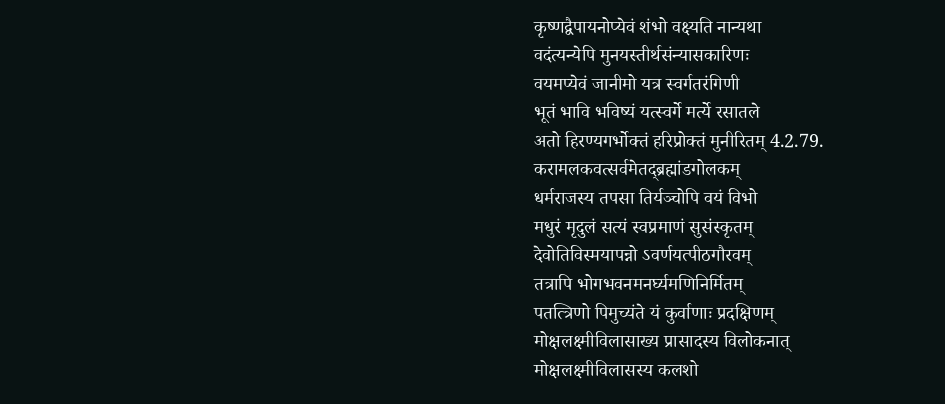कृष्णद्वैपायनोप्येवं शंभो वक्ष्यति नान्यथा
वदंत्यन्येपि मुनयस्तीर्थसंन्यासकारिणः
वयमप्येवं जानीमो यत्र स्वर्गतरंगिणी
भूतं भावि भविष्यं यत्स्वर्गे मर्त्ये रसातले
अतो हिरण्यगर्भोक्तं हरिप्रोक्तं मुनीरितम् 4.2.79.
करामलकवत्सर्वमेतद्ब्रह्मांडगोलकम्
धर्मराजस्य तपसा तिर्यञ्चोपि वयं विभो
मधुरं मृदुलं सत्यं स्वप्रमाणं सुसंस्कृतम्
देवोतिविस्मयापन्नो ऽवर्णयत्पीठगौरवम्
तत्रापि भोगभवनमनर्घ्यमणिनिर्मितम्
पतत्त्रिणो पिमुच्यंते यं कुर्वाणाः प्रदक्षिणम्
मोक्षलक्ष्मीविलासाख्य प्रासादस्य विलोकनात्
मोक्षलक्ष्मीविलासस्य कलशो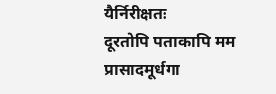यैर्निरीक्षतः
दूरतोपि पताकापि मम प्रासादमूर्धगा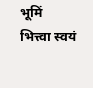भूमिं भित्त्वा स्वयं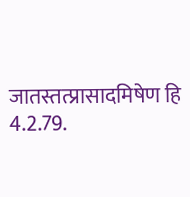जातस्तत्प्रासादमिषेण हि 4.2.79.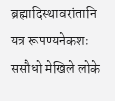ब्रह्मादिस्थावरांतानि यत्र रूपण्यनेकशः
ससौधो मेखिले लोके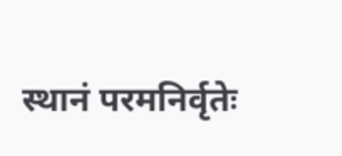स्थानं परमनिर्वृतेः